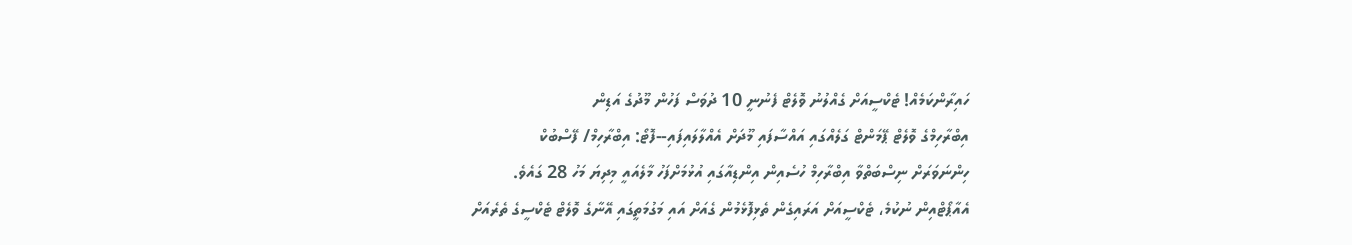ހައިރާންކަމެއް! ޓެކްސީއަށް ގެއްލުނު ވޮލެޓް ފެނުނީ 10 ދުވަސް ފަހުން މޫދުގެ އަޑިން
އިބްރާހިމްގެ ވޮލެޓް ޕޭމަންޓް ގަލެއްގައި އައްސާފައި މޫދަށް އެއްލާލައިފައި--ފޮޓޯ: އިބްރާހިމް/ ފޭސްބުކް
ހިންނަވަރަށް ނިސްބަތްވާ އިބްރާހިމް ހުސެއިން އިންޑިއާގައި އުޅުމަށްފަހު މާލެއައީ މިދިޔަ މަހު 28 ގައެވެ.
އެއާޕޯޓްއިން ނުކުމެ، ޓެކްސީއަށް އަރައިގެން ތެޅިފޮޅެމުން ގެއަށް އައި މަގުމަތީގައި އޭނާގެ ވޮލެޓް ޓެކްސީގެ ތެރެއަށް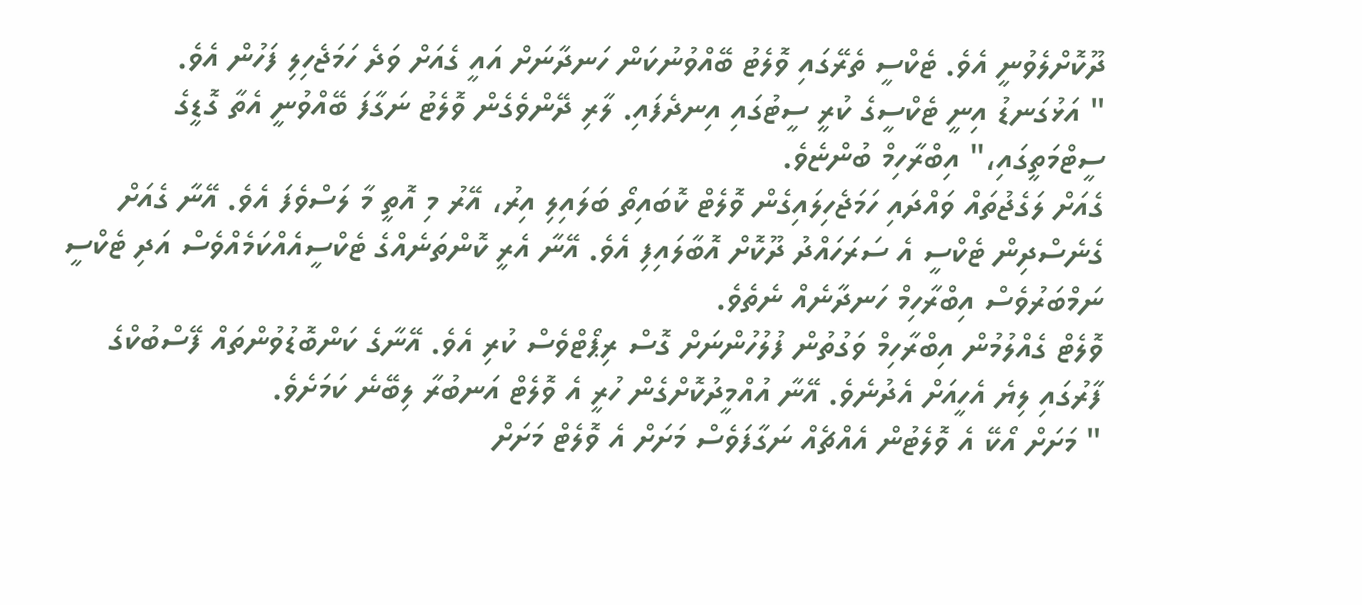ދޫކޮށްލެވުނީ އެވެ. ޓެކްސީ ތެރޭގައި ވޮލެޓު ބޭއްވުނުކަން ހަނދާނަށް އައީ ގެއަށް ވަދެ ހަމަޖެހިލި ފަހުން އެވެ.
" އަޅުގަނޑު އިނީ ޓެކްސީގެ ކުރީ ސީޓުގައި އިނދެފައި. ލާރި ދޭންވެގެން ވޮލެޓު ނަގާފަ ބޭއްވުނީ އެތާ ގޮޑީގެ ސީޓްމަތީގައި،" އިބްރާހިމް ބުންޏެވެ.
ގެއަށް ލަގެޖުތައް ވައްދައި ހަމަޖެހިލައިގެން ވޮލެޓް ކޮބައިތޯ ބަލައިލި އިރު، އޭރު މި އޮތީ މާ ލަސްވެފަ އެވެ. އޭނާ ގެއަށް ގެނެސްދިން ޓެކްސީ އެ ސަރަހައްދު ދޫކޮށް އޮބާލައިފި އެވެ. އޭނާ އެރީ ކޮންތަނެއްގެ ޓެކްސީއެއްކަމެއްވެސް އަދި ޓެކްސީ ނަމްބަރުވެސް އިބްރާހިމް ހަނދާނެއް ނެތެވެ.
ވޮލެޓް ގެއްލުމުން އިބްރާހިމް ވަގުތުން ފުލުހުންނަށް ގޮސް ރިޕޯޓްވެސް ކުރި އެވެ. އޭނާގެ ކަންބޮޑުވުންތައް ފޭސްބުކްގެ ފާރުގައި ލިޔެ އެހީއަށް އެދުނެވެ. އޭނާ އުއްމީދުކޮށްގެން ހުރީ އެ ވޮލެޓް އަނބުރާ ލިބޭނެ ކަމަށެވެ.
" މަށަށް އޯކޭ އެ ވޮލެޓުން އެއްޗެއް ނަގާފަވެސް މަށަށް އެ ވޮލެޓް މަށަށް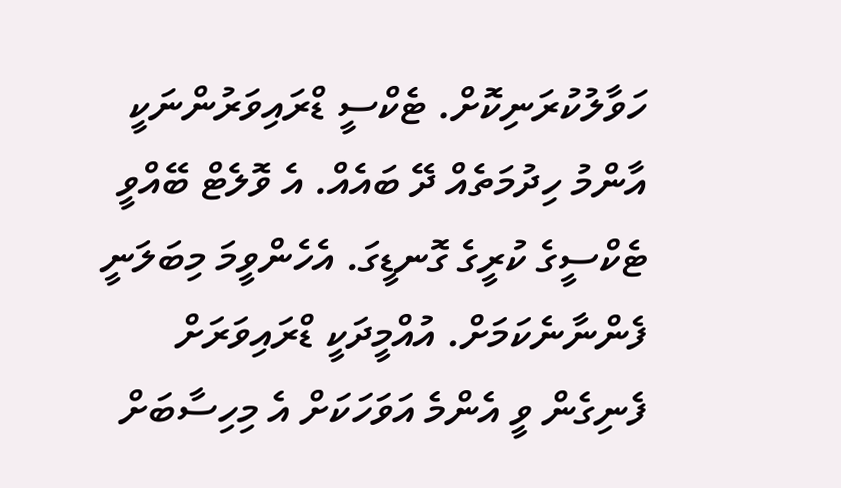ހަވާލުކުރަނިކޮށް. ޓެކްސީ ޑްރައިވަރުންނަކީ އާންމު ހިދުމަތެއް ދޭ ބައެއް. އެ ވޮލެޓް ބޭއްވީ ޓެކްސީގެ ކުރީގެ ގޮނޑީގަ. އެހެންވީމަ މިބަލަނީ ފެންނާނެކަމަށް. އުއްމީދަކީ ޑްރައިވަރަށް ފެނިގެން ވީ އެންމެ އަވަހަކަށް އެ މިހިސާބަށް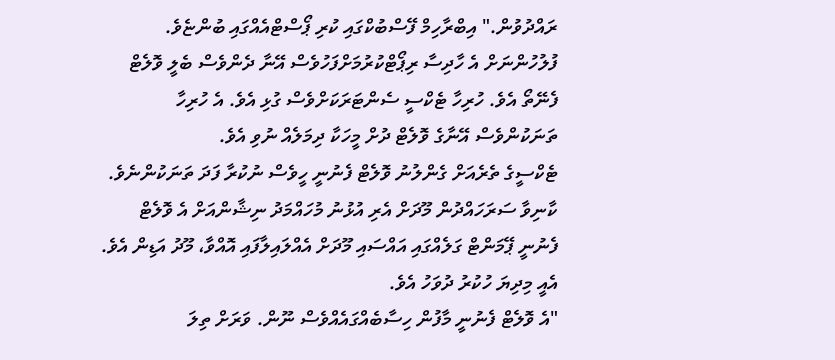ރައްދުވުން." އިބްރާހިމް ފޭސްބުކްގައި ކުރި ޕޯސްޓްއެއްގައި ބުންޏެވެ.
ފުލުހުންނަށް އެ ހާދިސާ ރިޕޯޓްކުރުމަށްފަހުވެސް އޭނާ ދެންވެސް ބެލީ ވޮލެޓް ފެނޭތޯ އެވެ. ހުރިހާ ޓެކްސީ ސެންޓަރަކަށްވެސް ގުޅި އެވެ. އެ ހުރިހާ ތަނަކުންވެސް އޭނާގެ ވޮލެޓް ދުށް މީހަކާ ދިމަލެއް ނުވި އެވެ.
ޓެކްސީގެ ތެރެއަށް ގެންލުނު ވޮލެޓް ފެނުނީ ހީވެސް ނުކުރާ ފަދަ ތަނަކުންނެވެ.
ކާނިވާ ސަރަހައްދުން މޫދަށް އެރި އުޅުނު މުހައްމަދު ނިޝާންއަށް އެ ވޮލެޓް ފެނުނީ ޕޭމަންޓް ގަލެއްގައި އައްސައި މޫދަށް އެއްލައިލާފައި އޮއްވާ، މޫދު އަޑިން އެވެ. އެއީ މިދިޔަ ހުކުރު ދުވަހު އެވެ.
"އެ ވޮލެޓް ފެނުނީ މާފުން ހިސާބެއްގައެއްވެސް ނޫން. ވަރަށް ތިލަ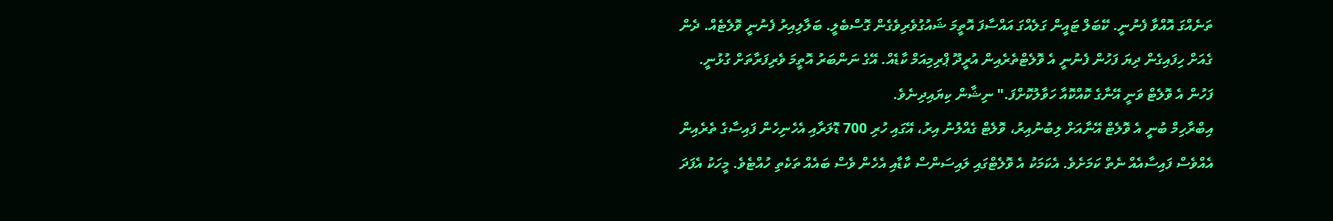ތަނެއްގަ އޮއްވާ ފެނުނީ. ކޭބަލް ޓައީން ގަލެއްގަ އައްސާފަ އޮތީމަ ޝައުގުވެރިވެގެން ގޮސްބެލީ. ބަލާލިއިރު ފެނުނީ ވޮލެޓެއް. ދެން ގެއަށް ހިފައިގެން ދިޔަ ފަހުން ފެނުނީ އެ ވޮލެޓްތެރެއިން އުރީދޫ ޕްރިމިއަމް ކާޑެއް. އޭގެ ނަންބަރު އޮތީމަ ވެރިފަރާތަށް ގުޅުނީ. ފަހުން އެ ވޮލެޓް ވަނީ އޭނާގެ ކޮއްކޮއާ ހަވާލުކޮށްފަ." ނިޝާން ކިޔައިދިނެވެ.
އިބްރާހިމް ބުނީ އެ ވޮލެޓް އޭނާއަށް ލިބުނުއިރު، ވޮލެޓް ގެއްލުނު އިރު، އޭގައި ހުރި 700 ޑޮލަރާއި އެހެނިހެން ފައިސާގެ ތެރެއިން އެއްވެސް ފައިސާއެއް ނެތް ކަމަށެވެ. އެކަމަކު އެ ވޮލެޓްގައި ލައިސަންސް ކާޑާއި އެހެން ވެސް ބައެއް ތަކެތި ހުއްޓެވެ. މީހަކު އެފަދަ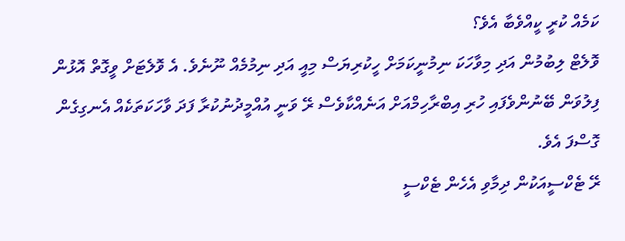ކަމެއް ކުރީ ކީއްވެބާ އެވެ؟
ވޮލެޓް ލިބުމުން އަދި މިވާހަކަ ނިމުނީކަމަށް ހީކުރިޔަސް މިއީ އަދި ނިމުމެއް ނޫނެވެ. އެ ވޮލެޓަށް ވީގޮތް އޮޅުން ފިލުވަން ބޭނުންވެފައި ހުރި އިބްރާހިމްއަށް އަނެއްކާވެސް ރޭ ވަނީ އުއްމީދުނުކުރާ ފަދަ ވާހަކަތަކެއް އެނގިގެން ގޮސްފަ އެވެ.
ރޭ ޓެކްސީއަކުން ދިމާވި އެހެން ޓެކްސީ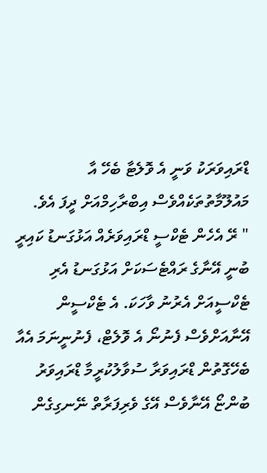ޑްރައިވަރަކު ވަނީ އެ ވޮލެޓާ ބެހޭ އާ މައުލޫމާތުތަކެއްވެސް އިބްރާހިމްއަށް ދީފަ އެވެ.
" ރޭ އެހެން ޓެކްސީ ޑްރައިވަރެއް އަޅުގަނޑު ކައިރީ ބުނީ އޭނާގެ ރައްޓެސަކަށް އަޅުގަނޑު އެރި ޓެކްސީއަށް އެރުނު ވާހަކަ. އެ ޓެކްސީން އޭނާއަށްވެސް ފެނުނޯ އެ ވޮލެޓް، ފެނުނީނަމަ އެއާ ބެހޭގޮތުން ޑްރައިވަރާ ސުވާލުކުރީމާ ޑްރައިވަރު ބުންޏޯ އޭނާވެސް އޭގެ ވެރިފަރާތް ނޭނގިގެން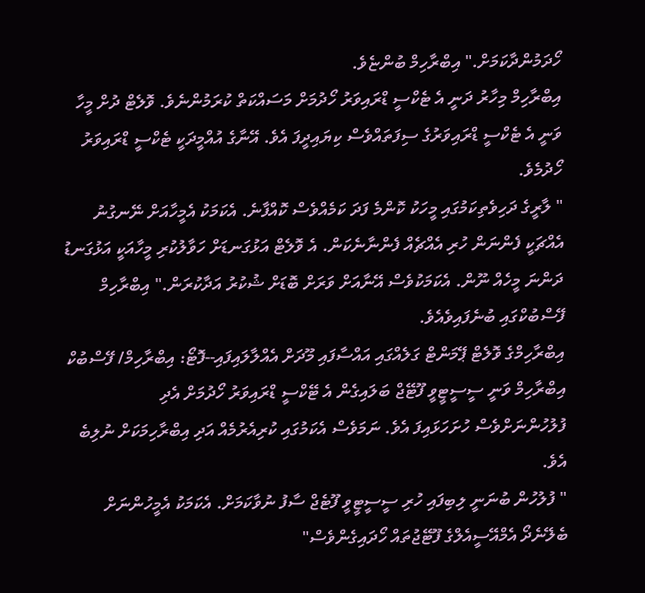ހޯދަމުންދާކަމަށް." އިބްރާހިމް ބުންޏެވެ.
އިބްރާހިމް މިހާރު ދަނީ އެ ޓެކްސީ ޑްރައިވަރު ހޯދުމަށް މަސައްކަތް ކުރަމުންނެވެ. ވޮލެޓް ދުށް މީހާ ވަނީ އެ ޓެކްސީ ޑްރައިވަރުގެ ސިފަތައްވެސް ކިޔައިދީފަ އެވެ. އޭނާގެ އުއްމީދަކީ ޓެކްސީ ޑްރައިވަރު ހޯދުމެވެ.
" ލާރީގެ ދަހިވެތިކަމުގައި މީހަކު ކޮންމެ ފަދަ ކަމެއްވެސް ކޮއްފާނެ. އެކަމަކު އެމީހާއަށް ނޭނގުނު އެއްޗަކީ ފެންނަން ހުރި އެއްޗެއް ފެންނާނެކަން. އެ ވޮލެޓް އަޅުގަނޑަށް ހަވާލުކުރި މީހާއަކީ އަޅުގަނޑު ދަންނަ މީހެއް ނޫން. އެކަމަކުވެސް އޭނާއަށް ވަރަށް ބޮޑަށް ޝުކުރު އަދާކުރަން." އިބްރާހިމް ފޭސްބުކްގައި ބުނެފައިވެއެވެ.
އިބްރާހިމްގެ ވޮލެޓް ޕޭމަންޓް ގަލެއްގައި އައްސާފައި މޫދަށް އެއްލާލައިފައި--ފޮޓޯ: އިބްރާހިމް/ ފޭސްބުކް
އިބްރާހިމް ވަނީ ސީސީޓީވީ ފޫޓޭޖް ބަލައިގެން އެ ޓޭކްސީ ޑްރައިވަރު ހޯދުމަށް އެދި ފުލުހުންނަށްވެސް ހުށަހަޅައިފަ އެވެ. ނަމަވެސް އެކަމުގައި ކުރިއެރުމެއް އަދި އިބްރާހިމަކަށް ނުލިބެ އެވެ.
" ފުލުހުން ބުނަނީ ލިބިފައި ހުރި ސީސީޓީވީ ފޫޓެޖް ސާފު ނުވާކަމަށް. އެކަމަކު އެމީހުންނަށް ބެލޭނެދޯ އެމްއޭސީއެލްގެ ފޫޓޭޖުތައް ހޯދައިގެންވެސް"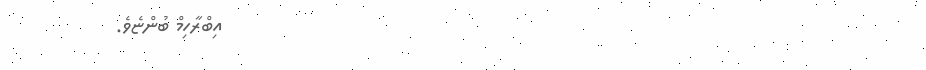އިބްރާހިމް ބުންޏެވެ.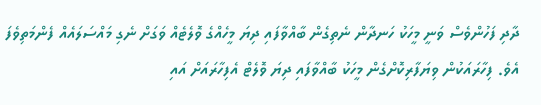ދާދި ފަހުންވެސް ވަނީ މީހަކު ހަނދާން ނެތިގެން ބާއްވާފައި ދިޔަ މީހެއްގެ ވޮލެޓެއް ވަގަށް ނެގި މައްސަލައެއް ފެންމަތިވެފަ އެވެ. ފިހާރައަކުން ވިޔަފާރިކޮށްގެން މީހަކު ބާއްވާފައި ދިޔަ ވޮލެޓް އެފިހާރައަށް އައި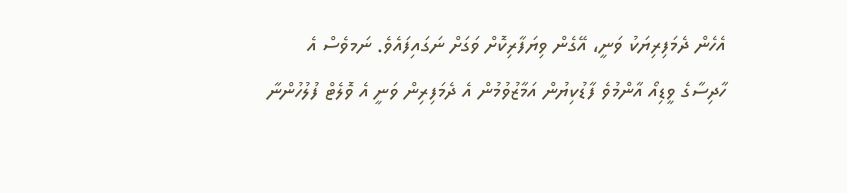އެހެން ދެމަފިރިޔަކު ވަނީ، އޭގެން ވިޔަފާރިކޮށް ވަގަށް ނަގައިފައެވެ. ނަމވެސް އެ ހާދިސާގެ ވީޑިއޯ އާންމުވެ ފާޑުކިޔުން އަމާޒުވުމުން އެ ދެމަފިރިން ވަނީ އެ ވޮލެޓް ފުލުހުންނާ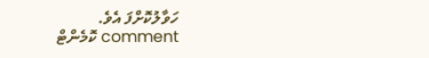ހަވާލުކޮށްފަ އެވެ.
comment ކޮމެންޓް